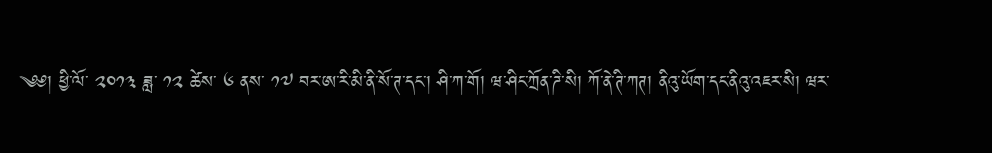༄༅། ཕྱི་ལོ་ ༢༠༡༣ ཟླ་ ༡༢ ཚེས་ ༦ ནས་ ༡༧ བར་ཨ་རི་མི་ནི་སོ་ཊ་དང་། ཤི་ཀ་གོ། ཝ་ཤིང་ཀྲོན་ཌི་སི། ཀོ་ནེ་ཊི་ཀཊ། ནིའུ་ཡོག་དང་ནིའུ་འཇར་སི། ཝར་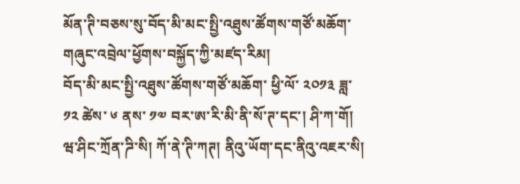མོན་ཊི་བཅས་སུ་བོད་མི་མང་སྤྱི་འཐུས་ཚོགས་གཙོ་མཆོག་ གཞུང་འབྲེལ་ཕྱོགས་བསྐྱོད་ཀྱི་མཛད་རིམ།
བོད་མི་མང་སྤྱི་འཐུས་ཚོགས་གཙོ་མཆོག་ ཕྱི་ལོ་ ༢༠༡༣ ཟླ་ ༡༢ ཚེས་ ༦ ནས་ ༡༧ བར་ཨ་རི་མི་ནི་སོ་ཊ་དང་། ཤི་ཀ་གོ། ཝ་ཤིང་ཀྲོན་ཌི་སི། ཀོ་ནེ་ཊི་ཀཊ། ནིའུ་ཡོག་དང་ནིའུ་འཇར་སི།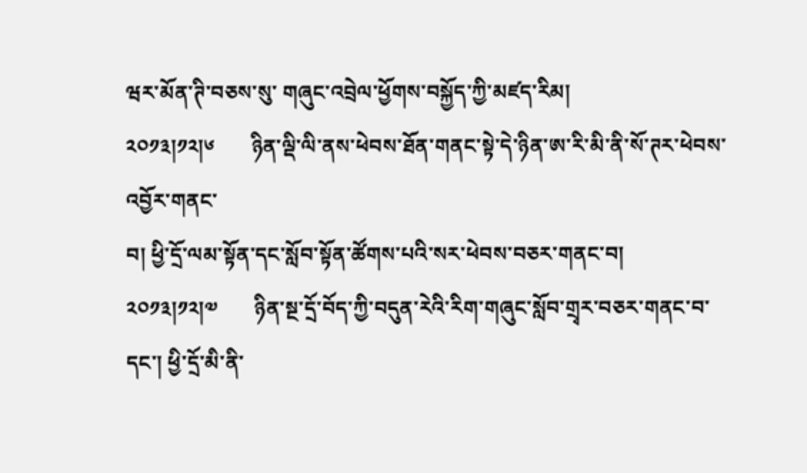ཝར་མོན་ཊི་བཅས་སུ་ གཞུང་འབྲེལ་ཕྱོགས་བསྐྱོད་ཀྱི་མཛད་རིམ།
༢༠༡༣།༡༢།༦       ཉིན་ལྡི་ལི་ནས་ཕེབས་ཐོན་གནང་སྟེ་དེ་ཉིན་ཨ་རི་མི་ནི་སོ་ཊར་ཕེབས་འབྱོར་གནང་
བ། ཕྱི་དྲོ་ལམ་སྟོན་དང་སློབ་སྟོན་ཚོགས་པའི་སར་ཕེབས་བཅར་གནང་བ།
༢༠༡༣།༡༢།༧       ཉིན་སྔ་དྲོ་བོད་ཀྱི་བདུན་རེའི་རིག་གཞུང་སློབ་གྲྭར་བཅར་གནང་བ་དང་། ཕྱི་དྲོ་མི་ནི་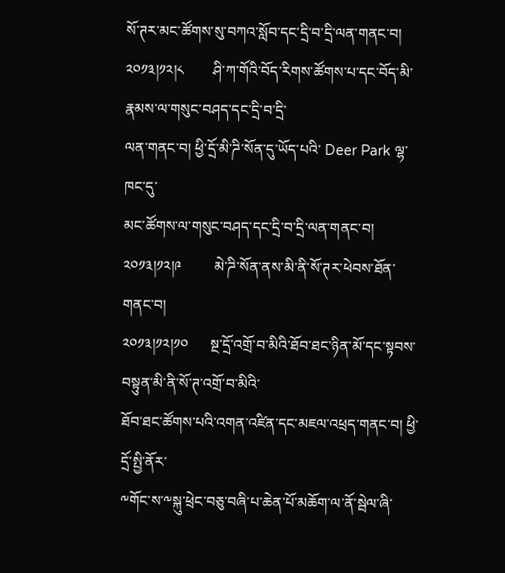སོ་ཊར་མང་ཚོགས་སུ་བཀའ་སློབ་དང་དྲི་བ་དྲི་ལན་གནང་བ།
༢༠༡༣།༡༢།༨        ཤི་ཀ་གོའི་བོད་རིགས་ཚོགས་པ་དང་བོད་མི་རྣམས་ལ་གསུང་བཤད་དང་དྲི་བ་དྲི་
ལན་གནང་བ། ཕྱི་དྲོ་མི་ཌི་སོན་དུ་ཡོད་པའི་ Deer Park ལྷ་ཁང་དུ་
མང་ཚོགས་ལ་གསུང་བཤད་དང་དྲི་བ་དྲི་ལན་གནང་བ།
༢༠༡༣།༡༢།༩         མེ་ཌི་སོན་ནས་མི་ནི་སོ་ཊར་ཕེབས་ཐོན་གནང་བ།
༢༠༡༣།༡༢།༡༠      སྔ་དྲོ་འགྲོ་བ་མིའི་ཐོབ་ཐང་ཉིན་མོ་དང་སྟབས་བསྟུན་མི་ནི་སོ་ཊ་འགྲོ་བ་མིའི་
ཐོབ་ཐང་ཚོགས་པའི་འགན་འཛིན་དང་མཇལ་འཕྲད་གནང་བ། ཕྱི་དྲོ་སྤྱི་ནོར་
༸གོང་ས་༸སྐུ་ཕྲེང་བཅུ་བཞི་པ་ཆེན་པོ་མཆོག་ལ་ནོ་སྦེལ་ཞི་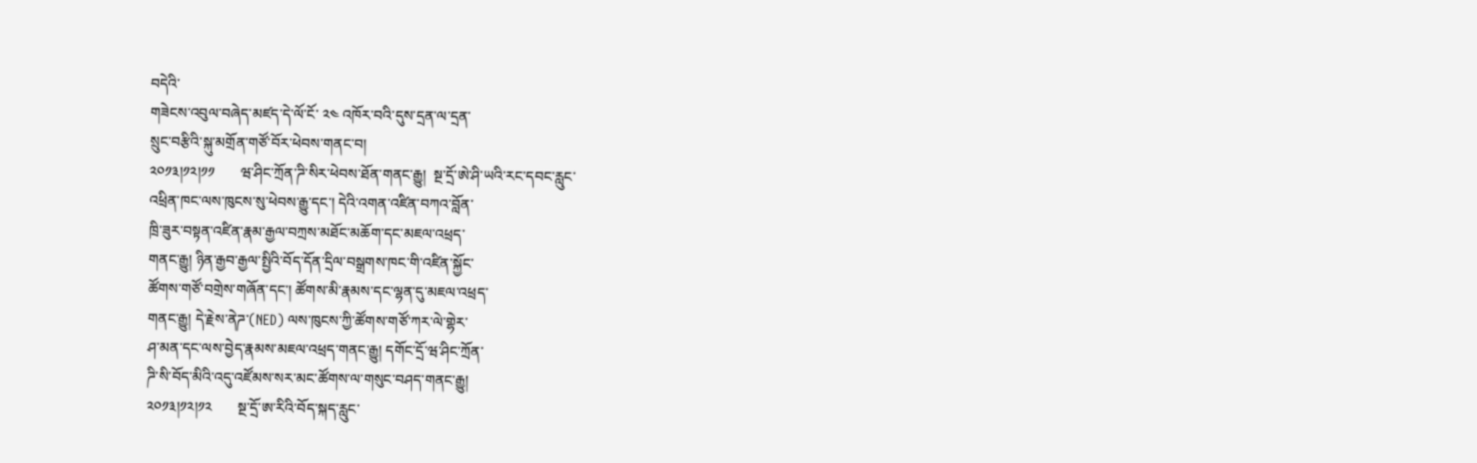བདེའི་
གཟེངས་འབུལ་བཞེད་མཛད་དེ་ལོ་ངོ་ ༢༤ འཁོར་བའི་དུས་དྲན་ལ་དྲན་
སྲུང་བརྩིའི་སྐུ་མགྲོན་གཙོ་བོར་ཕེབས་གནང་བ།
༢༠༡༣།༡༢།༡༡       ཝ་ཤིང་ཀྲོན་ཌི་སིར་ཕེབས་ཐོན་གནང་རྒྱུ།  སྔ་དྲོ་ཨེ་ཤི་ཡའི་རང་དབང་རླུང་
འཕྲིན་ཁང་ལས་ཁུངས་སུ་ཕེབས་རྒྱུ་དང་། དེའི་འགན་འཛིན་བཀའ་བློན་
ཁྲི་ཟུར་བསྟན་འཛིན་རྣམ་རྒྱལ་བཀྲས་མཐོང་མཆོག་དང་མཇལ་འཕྲད་
གནང་རྒྱུ། ཉིན་རྒྱབ་རྒྱལ་སྤྱིའི་བོད་དོན་དྲིལ་བསྒྲགས་ཁང་གི་འཛིན་སྐྱོང་
ཚོགས་གཙོ་བགྲེས་གཞོན་དང་། ཚོགས་མི་རྣམས་དང་ལྷན་དུ་མཇལ་འཕྲད་
གནང་རྒྱུ། དེ་རྗེས་ནེཌ་(NED) ལས་ཁུངས་ཀྱི་ཚོགས་གཙོ་ཀར་ལེ་གྷེར་
ཤ་མན་དང་ལས་བྱེད་རྣམས་མཇལ་འཕྲད་གནང་རྒྱུ། དགོང་དྲོ་ཝ་ཤིང་ཀྲོན་
ཌི་སི་བོད་མིའི་འདུ་འཛོམས་སར་མང་ཚོགས་ལ་གསུང་བཤད་གནང་རྒྱུ།
༢༠༡༣།༡༢།༡༢       སྔ་དྲོ་ཨ་རིའི་བོད་སྐད་རླུང་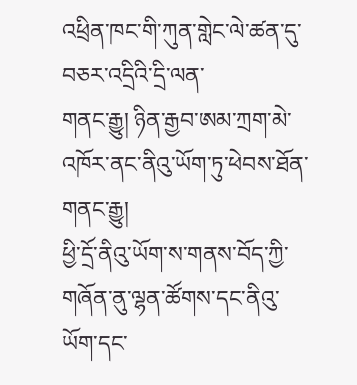འཕྲིན་ཁང་གི་ཀུན་གླེང་ལེ་ཚན་དུ་བཅར་འདྲིའི་དྲི་ལན་
གནང་རྒྱུ། ཉིན་རྒྱབ་ཨམ་ཀྲག་མེ་འཁོར་ནང་ནིའུ་ཡོག་ཏུ་ཕེབས་ཐོན་གནང་རྒྱུ།
ཕྱི་དྲོ་ནིའུ་ཡོག་ས་གནས་བོད་ཀྱི་གཞོན་ནུ་ལྷན་ཚོགས་དང་ནིའུ་ཡོག་དང་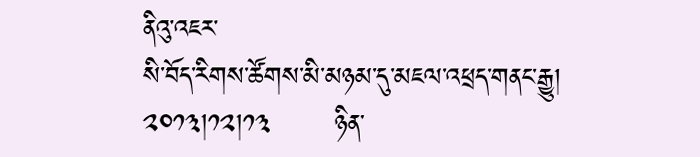ནིའུ་འཇར་
སི་བོད་རིགས་ཚོགས་མི་མཉམ་དུ་མཇལ་འཕྲད་གནང་རྒྱུ།
༢༠༡༣།༡༢།༡༣       ཉིན་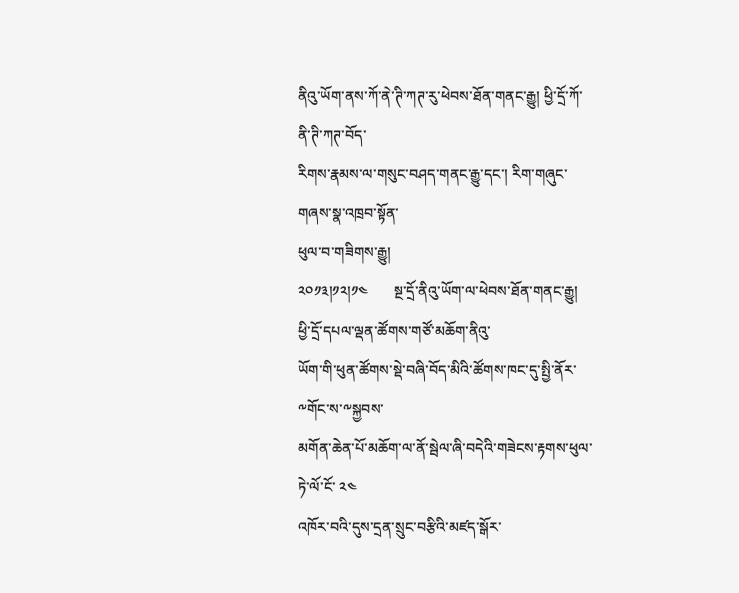ནིའུ་ཡོག་ནས་ཀོ་ནེ་ཊི་ཀཊ་རུ་ཕེབས་ཐོན་གནང་རྒྱུ། ཕྱི་དྲོ་ཀོ་ནི་ཊི་ཀཊ་བོད་
རིགས་རྣམས་ལ་གསུང་བཤད་གནང་རྒྱུ་དང་། རིག་གཞུང་གཞས་སྣ་འཁྲབ་སྟོན་
ཕུལ་བ་གཟིགས་རྒྱུ།
༢༠༡༣།༡༢།༡༤       སྔ་དྲོ་ནིའུ་ཡོག་ལ་ཕེབས་ཐོན་གནང་རྒྱུ། ཕྱི་དྲོ་དཔལ་ལྡན་ཚོགས་གཙོ་མཆོག་ནིའུ་
ཡོག་གི་ཕུན་ཚོགས་སྡེ་བཞི་བོད་མིའི་ཚོགས་ཁང་དུ་སྤྱི་ནོར་༸གོང་ས་༸སྐྱབས་
མགོན་ཆེན་པོ་མཆོག་ལ་ནོ་སྦེལ་ཞི་བདེའི་གཟེངས་རྟགས་ཕུལ་ཏེ་ལོ་ངོ་ ༢༤
འཁོར་བའི་དུས་དྲན་སྲུང་བརྩིའི་མཛད་སྒོར་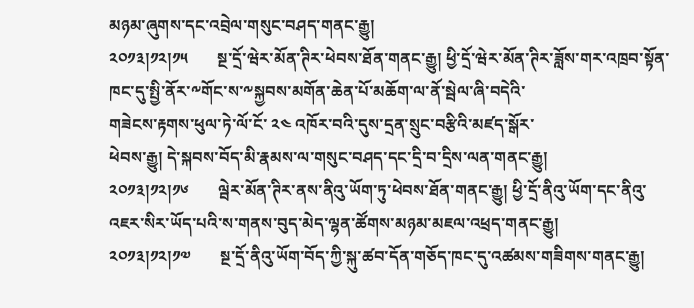མཉམ་ཞུགས་དང་འབྲེལ་གསུང་བཤད་གནང་རྒྱུ།
༢༠༡༣།༡༢།༡༥       སྔ་དྲོ་ཝེར་མོན་ཊིར་ཕེབས་ཐོན་གནང་རྒྱུ། ཕྱི་དྲོ་ཝེར་མོན་ཊིར་ཟློས་གར་འཁྲབ་སྟོན་
ཁང་དུ་སྤྱི་ནོར་༸གོང་ས་༸སྐྱབས་མགོན་ཆེན་པོ་མཆོག་ལ་ནོ་སྦེལ་ཞི་བདེའི་
གཟེངས་རྟགས་ཕུལ་ཏེ་ལོ་ངོ་ ༢༤ འཁོར་བའི་དུས་དྲན་སྲུང་བརྩིའི་མཛད་སྒོར་
ཕེབས་རྒྱུ། དེ་སྐབས་བོད་མི་རྣམས་ལ་གསུང་བཤད་དང་དྲི་བ་དྲིས་ལན་གནང་རྒྱུ།
༢༠༡༣།༡༢།༡༦       ལྦེར་མོན་ཊིར་ནས་ནིའུ་ཡོག་ཏུ་ཕེབས་ཐོན་གནང་རྒྱུ། ཕྱི་དྲོ་ནིའུ་ཡོག་དང་ནིའུ་
འཇར་སིར་ཡོད་པའི་ས་གནས་བུད་མེད་ལྷན་ཚོགས་མཉམ་མཇལ་འཕྲད་གནང་རྒྱུ།
༢༠༡༣།༡༢།༡༧       སྔ་དྲོ་ནིའུ་ཡོག་བོད་ཀྱི་སྐུ་ཚབ་དོན་གཅོད་ཁང་དུ་འཚམས་གཟིགས་གནང་རྒྱུ།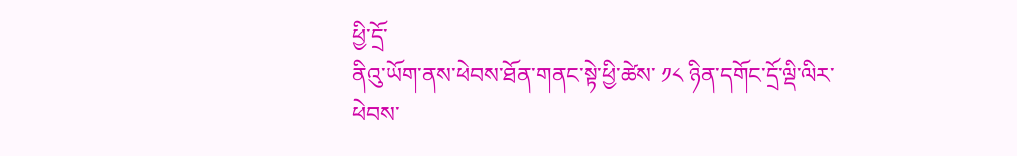ཕྱི་དྲོ་
ནིའུ་ཡོག་ནས་ཕེབས་ཐོན་གནང་སྟེ་ཕྱི་ཚེས་ ༡༨ ཉིན་དགོང་དྲོ་ལྡི་ལིར་ཕེབས་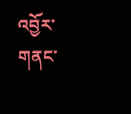འབྱོར་
གནང་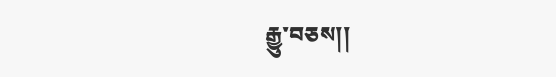རྒྱུ་བཅས།།